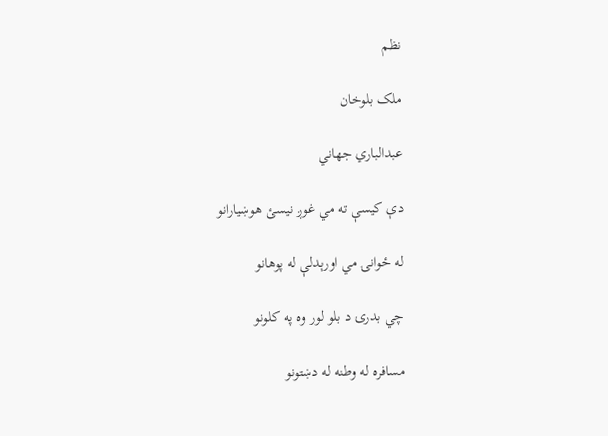نظم

ملک بلوخان

عبدالباري جهاني

دې كيسې ته مي غوږ نيسئ هوښيارانو

له ځوانۍ مي اورېدلې له پوهانو

چي بدرۍ د بلو لور وه په كلونو

مسافره له وطنه له دښتونو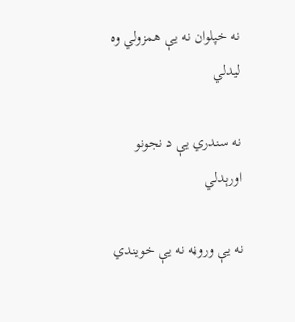نه خپلوان نه يې همزولي وه ليدلي

نه سندري يې د نجونو اورېدلي

نه يې وروڼه نه يې خويندي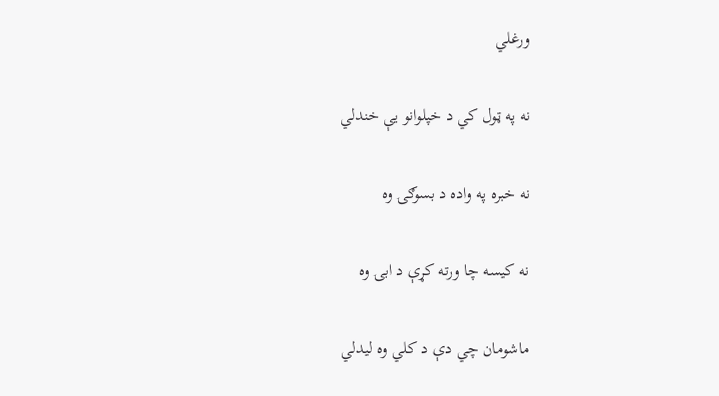ورغلي

نه په ټول كي د خپلوانو يې خندلي

نه خبره په واده د بسوګۍ وه

نه كيسه چا ورته كړې د ابۍ وه

ماشومان چي دې د كلي وه ليدلي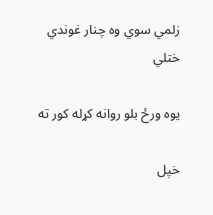زلمي سوي وه چنار غوندي ختلي

يوه ورځ بلو روانه كړله كور ته

خپل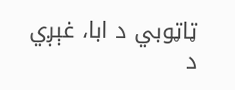ټاټوبي د ابا، غېږي د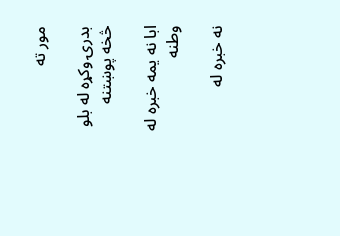مور ته

بدرۍ وكړه له بلو څخه پوښتنه

ابا نه يمه خبره له وطنه

نه خبره له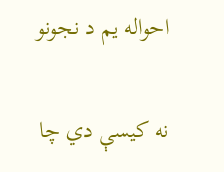احواله يم د نجونو

نه كيسې دي چا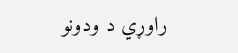راوړي د ودونو